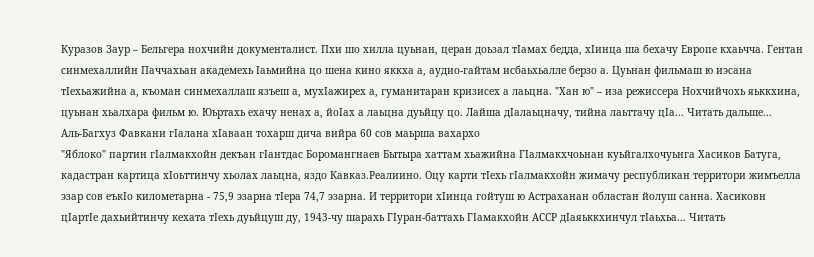Куразов Заур – Бельгера нохчийн документалист. Пхи шо хилла цуьнан, церан доьзал тIамах бедда, хIинца ша бехачу Европе кхаьчча. Гентан синмехаллийн Паччахьан академехь Iаьмийна цо шена кино яккха а, аудио-гайтам исбаьхьалле берзо а. Цуьнан фильмаш ю иэсана тIехьажийна а, къоман синмехаллаш язъеш а, мухIажирех а, гуманитаран кризисех а лаьцна. "Хан ю" – иза режиссера Нохчийчохь яьккхина, цуьнан хьалхара фильм ю. Юьртахь ехачу ненах а, йоIах а лаьцна дуьйцу цо. Лайша дIалаьцначу, тийна лаьттачу цIа... Читать дальше...
Аль-Багхуз Фавкани гIалана хIаваан тохарш дича вийра 60 сов маьрша вахархо
"Яблоко" партин гIалмакхойн декъан гIантдас Боромангнаев Бытыра хаттам хьажийна ГIалмакхчоьнан куьйгалхочуьнга Хасиков Батуга, кадастран картица хIоьттинчу хьолах лаьцна, яздо Кавказ.Реалиино. Оцу карти тIехь гIалмакхойн жимачу республикан территори жимъелла эзар сов еъкIо километарна - 75,9 эзарна тIера 74,7 эзарна. И территори хIинца гойтуш ю Астраханан областан йолуш санна. Хасиковн цIартIе дахьийтинчу кехата тIехь дуьйцуш ду, 1943-чу шарахь ГIуран-баттахь ГIамакхойн АССР дIаяьккхинчул тIаьхьа... Читать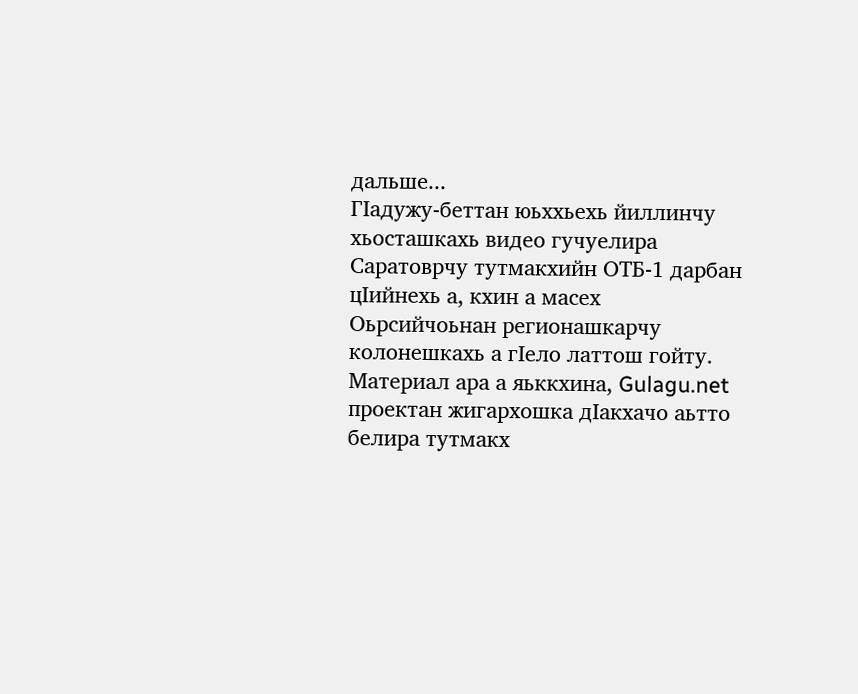дальше...
ГIадужу-беттан юьххьехь йиллинчу хьосташкахь видео гучуелира Саратоврчу тутмакхийн ОТБ-1 дарбан цIийнехь а, кхин а масех Оьрсийчоьнан регионашкарчу колонешкахь а гIело латтош гойту. Материал ара а яьккхина, Gulagu.net проектан жигархошка дIакхачо аьтто белира тутмакх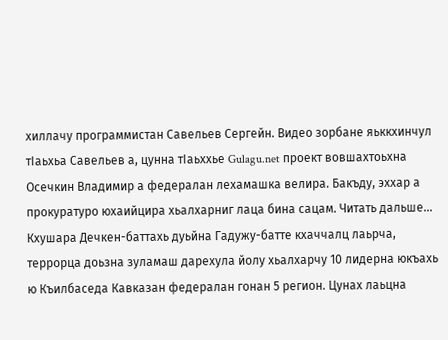хиллачу программистан Савельев Сергейн. Видео зорбане яьккхинчул тIаьхьа Савельев а, цунна тIаьххье Gulagu.net проект вовшахтоьхна Осечкин Владимир а федералан лехамашка велира. Бакъду, эххар а прокуратуро юхаийцира хьалхарниг лаца бина сацам. Читать дальше...
Кхушара Дечкен-баттахь дуьйна Гадужу-батте кхаччалц лаьрча, террорца доьзна зуламаш дарехула йолу хьалхарчу 10 лидерна юкъахь ю Къилбаседа Кавказан федералан гонан 5 регион. Цунах лаьцна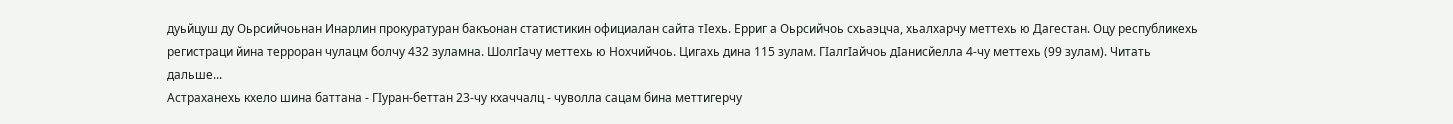дуьйцуш ду Оьрсийчоьнан Инарлин прокуратуран бакъонан статистикин официалан сайта тIехь. Ерриг а Оьрсийчоь схьаэцча, хьалхарчу меттехь ю Дагестан. Оцу республикехь регистраци йина терроран чулацм болчу 432 зуламна. ШолгIачу меттехь ю Нохчийчоь. Цигахь дина 115 зулам. ГIалгIайчоь дIанисйелла 4-чу меттехь (99 зулам). Читать дальше...
Астраханехь кхело шина баттана - ГIуран-беттан 23-чу кхаччалц - чуволла сацам бина меттигерчу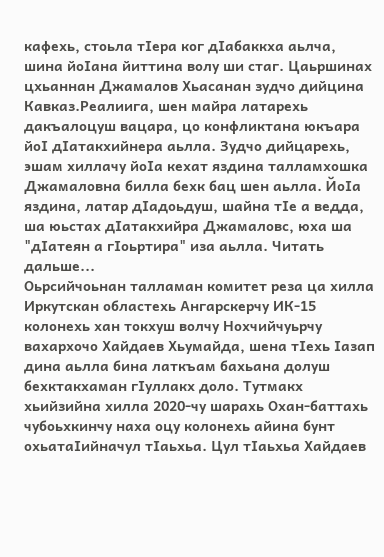кафехь, стоьла тIера ког дIабаккха аьлча, шина йоIана йиттина волу ши стаг. Цаьршинах цхьаннан Джамалов Хьасанан зудчо дийцина Кавказ.Реалиига, шен майра латарехь дакъалоцуш вацара, цо конфликтана юкъара йоI дIатакхийнера аьлла. Зудчо дийцарехь, эшам хиллачу йоIа кехат яздина талламхошка Джамаловна билла бехк бац шен аьлла. ЙоIа яздина, латар дIадоьдуш, шайна тIе а ведда, ша юьстах дIатакхийра Джамаловс, юха ша "дIатеян а гIоьртира" иза аьлла. Читать дальше...
Оьрсийчоьнан талламан комитет реза ца хилла Иркутскан областехь Ангарскерчу ИК-15 колонехь хан токхуш волчу Нохчийчуьрчу вахархочо Хайдаев Хьумайда, шена тIехь Iазап дина аьлла бина латкъам бахьана долуш бехктакхаман гIуллакх доло. Тутмакх хьийзийна хилла 2020-чу шарахь Охан-баттахь чубоьхкинчу наха оцу колонехь айина бунт охьатаIийначул тIаьхьа. Цул тIаьхьа Хайдаев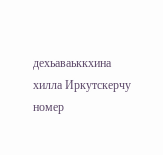дехьаваьккхина хилла Иркутскерчу номер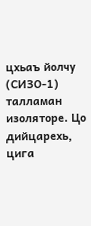цхьаъ йолчу (СИЗО-1) талламан изоляторе. Цо дийцарехь, цига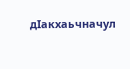дIакхаьчначул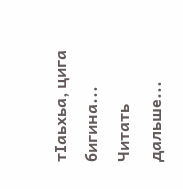тIаьхьа, цига бигина... Читать дальше...